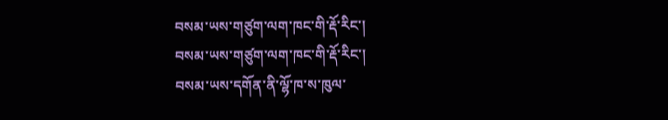བསམ་ཡས་གཙུག་ལག་ཁང་གི་རྡོ་རིང་།
བསམ་ཡས་གཙུག་ལག་ཁང་གི་རྡོ་རིང་།
བསམ་ཡས་དགོན་ནི་ལྷོ་ཁ་ས་ཁུལ་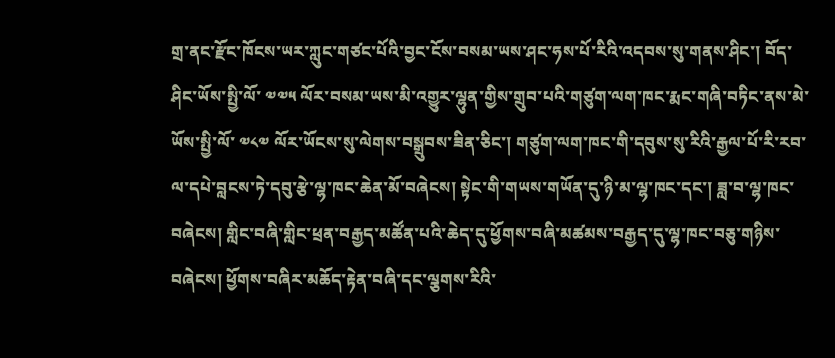གྲ་ནང་རྫོང་ཁོངས་ཡར་ཀླུང་གཙང་པོའི་བྱང་ངོས་བསམ་ཡས་ཤང་ཧས་པོ་རིའི་འདབས་སུ་གནས་ཤིང་། བོད་ཤིང་ཡོས་སྤྱི་ལོ་ ༧༧༥ ལོར་བསམ་ཡས་མི་འགྱུར་ལྷུན་གྱིས་གྲུབ་པའི་གཙུག་ལག་ཁང་རྨང་གཞི་བཏིང་ནས་མེ་ཡོས་སྤྱི་ལོ་ ༧༨༧ ལོར་ཡོངས་སུ་ལེགས་བསྒྲུབས་ཟིན་ཅིང་། གཙུག་ལག་ཁང་གི་དབུས་སུ་རིའི་རྒྱལ་པོ་རི་རབ་ལ་དཔེ་བླངས་ཏེ་དབུ་རྩེ་ལྷ་ཁང་ཆེན་མོ་བཞེངས། སྟེང་གི་གཡས་གཡོན་དུ་ཉི་མ་ལྷ་ཁང་དང་། ཟླ་བ་ལྷ་ཁང་བཞེངས། གླིང་བཞི་གླིང་ཕྲན་བརྒྱད་མཚོན་པའི་ཆེད་དུ་ཕྱོགས་བཞི་མཚམས་བརྒྱད་དུ་ལྷ་ཁང་བཅུ་གཉིས་བཞེངས། ཕྱོགས་བཞིར་མཆོད་རྟེན་བཞི་དང་ལྕགས་རིའི་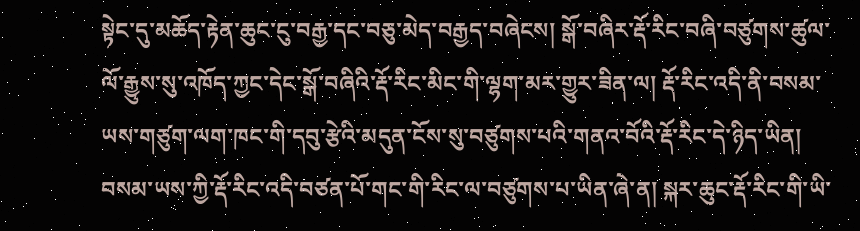སྟེང་དུ་མཆོད་རྟེན་ཆུང་ངུ་བརྒྱ་དང་བཅུ་མེད་བརྒྱད་བཞེངས། སྒོ་བཞིར་རྡོ་རིང་བཞི་བཙུགས་ཚུལ་ལོ་རྒྱུས་སུ་འཁོད་ཀྱང་དེང་སྒོ་བཞིའི་རྡོ་རིང་མིང་གི་ལྷག་མར་གྱུར་ཟིན་ལ། རྡོ་རིང་འདི་ནི་བསམ་ཡས་གཙུག་ལག་ཁང་གི་དབུ་རྩེའི་མདུན་ངོས་སུ་བཙུགས་པའི་གནའ་བོའི་རྡོ་རིང་དེ་ཉིད་ཡིན།
བསམ་ཡས་ཀྱི་རྡོ་རིང་འདི་བཙན་པོ་གང་གི་རིང་ལ་བཙུགས་པ་ཡིན་ཞེ་ན། སྐར་ཆུང་རྡོ་རིང་གི་ཡི་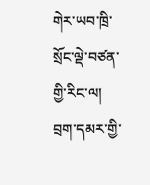གེར་ཡབ་ཁྲི་སྲོང་ལྡེ་བཙན་གྱི་རིང་ལ། བྲག་དམར་གྱི་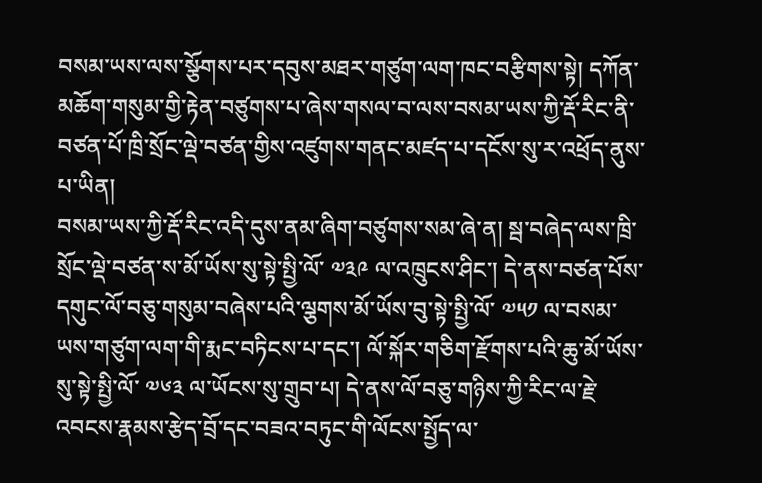བསམ་ཡས་ལས་སྩོགས་པར་དབུས་མཐར་གཙུག་ལག་ཁང་བརྩིགས་སྟེ། དཀོན་མཆོག་གསུམ་གྱི་རྟེན་བཙུགས་པ་ཞེས་གསལ་བ་ལས་བསམ་ཡས་ཀྱི་རྡོ་རིང་ནི་བཙན་པོ་ཁྲི་སྲོང་ལྡེ་བཙན་གྱིས་འཛུགས་གནང་མཛད་པ་དངོས་སུ་ར་འཕྲོད་ནུས་པ་ཡིན།
བསམ་ཡས་ཀྱི་རྡོ་རིང་འདི་དུས་ནམ་ཞིག་བཙུགས་སམ་ཞེ་ན། སྦ་བཞེད་ལས་ཁྲི་སྲོང་ལྡེ་བཙན་ས་མོ་ཡོས་སུ་སྟེ་སྤྱི་ལོ་ ༧༣༩ ལ་འཁྲུངས་ཤིང་། དེ་ནས་བཙན་པོས་དགུང་ལོ་བཅུ་གསུམ་བཞེས་པའི་ལྕགས་མོ་ཡོས་བུ་སྟེ་སྤྱི་ལོ་ ༧༥༡ ལ་བསམ་ཡས་གཙུག་ལག་གི་རྨང་བཏིངས་པ་དང་། ལོ་སྐོར་གཅིག་རྫོགས་པའི་ཆུ་མོ་ཡོས་སུ་སྟེ་སྤྱི་ལོ་ ༧༦༣ ལ་ཡོངས་སུ་གྲུབ་པ། དེ་ནས་ལོ་བཅུ་གཉིས་ཀྱི་རིང་ལ་རྗེ་འབངས་རྣམས་རྩེད་བྲོ་དང་བཟའ་བཏུང་གི་ལོངས་སྤྱོད་ལ་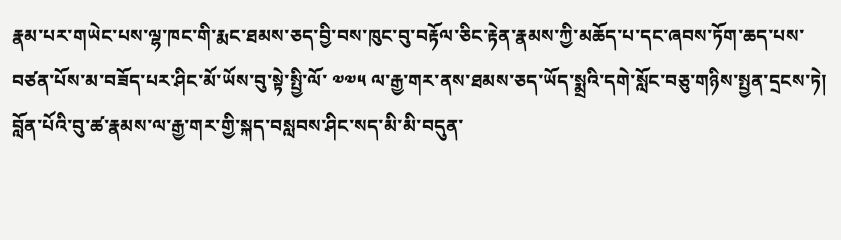རྣམ་པར་གཡེང་པས་ལྷ་ཁང་གི་རྨང་ཐམས་ཅད་བྱི་བས་ཁུང་བུ་བརྟོལ་ཅིང་རྟེན་རྣམས་ཀྱི་མཆོད་པ་དང་ཞབས་ཏོག་ཆད་པས་བཙན་པོས་མ་བཟོད་པར་ཤིང་མོ་ཡོས་བུ་སྟེ་སྤྱི་ལོ་ ༧༧༥ ལ་རྒྱ་གར་ནས་ཐམས་ཅད་ཡོད་སྨྲའི་དགེ་སློང་བཅུ་གཉིས་སྤྱན་དྲངས་ཏེ། བློན་པོའི་བུ་ཚ་རྣམས་ལ་རྒྱ་གར་གྱི་སྐད་བསླབས་ཤིང་སད་མི་མི་བདུན་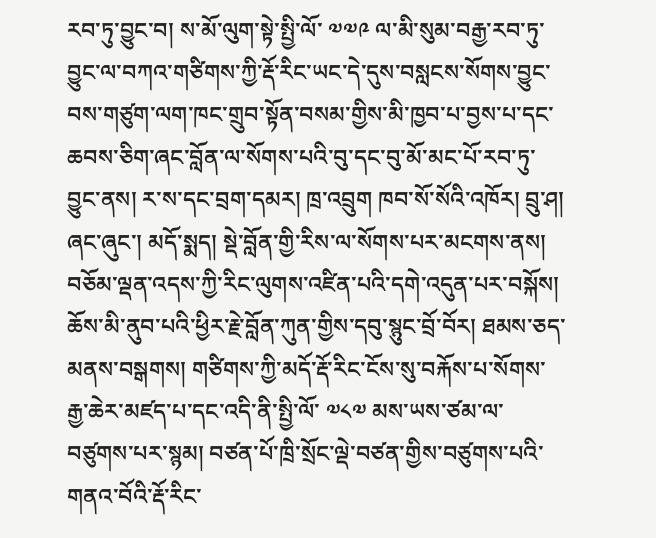རབ་ཏུ་བྱུང་བ། ས་མོ་ལུག་སྟེ་སྤྱི་ལོ་ ༧༧༩ ལ་མི་སུམ་བརྒྱ་རབ་ཏུ་བྱུང་ལ་བཀའ་གཙིགས་ཀྱི་རྡོ་རིང་ཡང་དེ་དུས་བསླངས་སོགས་བྱུང་བས་གཙུག་ལག་ཁང་གྲུབ་སྟོན་བསམ་གྱིས་མི་ཁྱབ་པ་བྱས་པ་དང་ཆབས་ཅིག་ཞང་བློན་ལ་སོགས་པའི་བུ་དང་བུ་མོ་མང་པོ་རབ་ཏུ་བྱུང་ནས། ར་ས་དང་བྲག་དམར། ཁྲ་འབྲུག ཁབ་སོ་སོའི་འཁོར། བྲུ་ཤ། ཞང་ཞུང་། མདོ་སྨད། སྡེ་བློན་གྱི་རིས་ལ་སོགས་པར་མངགས་ནས། བཅོམ་ལྡན་འདས་ཀྱི་རིང་ལུགས་འཛིན་པའི་དགེ་འདུན་པར་བསྐོས། ཆོས་མི་ནུབ་པའི་ཕྱིར་རྗེ་བློན་ཀུན་གྱིས་དབུ་སྙུང་བྲོ་བོར། ཐམས་ཅད་མནས་བསྒགས། གཙིགས་ཀྱི་མདོ་རྡོ་རིང་ངོས་སུ་བརྐོས་པ་སོགས་རྒྱ་ཆེར་མཛད་པ་དང་འདི་ནི་སྤྱི་ལོ་ ༧༨༧ མས་ཡས་ཙམ་ལ་བཙུགས་པར་སྙམ། བཙན་པོ་ཁྲི་སྲོང་ལྡེ་བཙན་གྱིས་བཙུགས་པའི་གནའ་བོའི་རྡོ་རིང་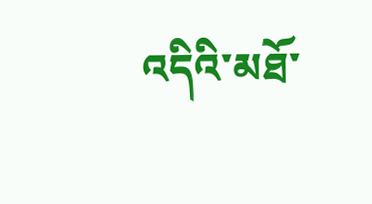འདིའི་མཐོ་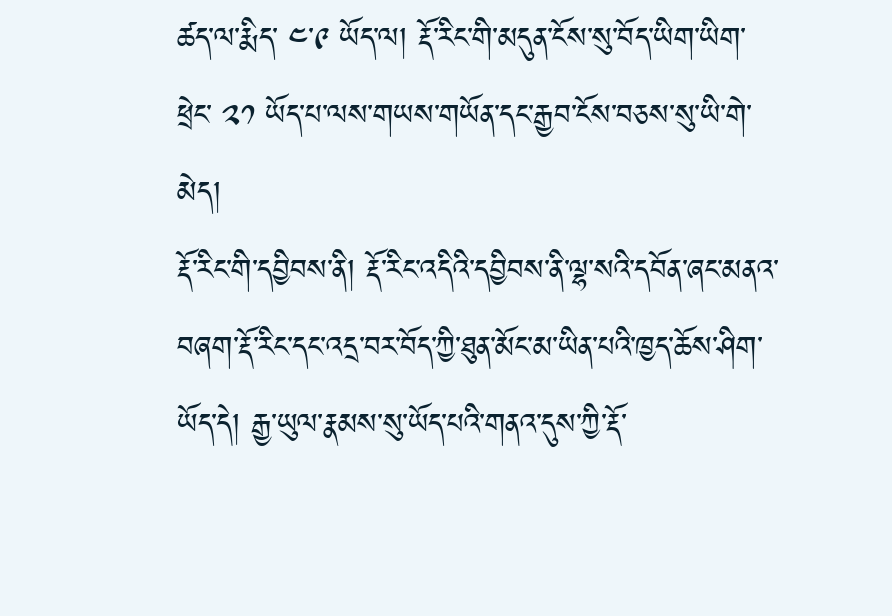ཚད་ལ་རྨིད་ ༤་༩ ཡོད་ལ། རྡོ་རིང་གི་མདུན་ངོས་སུ་བོད་ཡིག་ཡིག་ཕྲེང་ ༢༡ ཡོད་པ་ལས་གཡས་གཡོན་དང་རྒྱབ་ངོས་བཅས་སུ་ཡི་གེ་མེད།
རྡོ་རིང་གི་དབྱིབས་ནི། རྡོ་རིང་འདིའི་དབྱིབས་ནི་ལྷ་སའི་དབོན་ཞང་མནའ་བཞག་རྡོ་རིང་དང་འདྲ་བར་བོད་ཀྱི་ཐུན་མོང་མ་ཡིན་པའི་ཁྱད་ཆོས་ཤིག་ཡོད་དེ། རྒྱ་ཡུལ་རྣམས་སུ་ཡོད་པའི་གནའ་དུས་ཀྱི་རྡོ་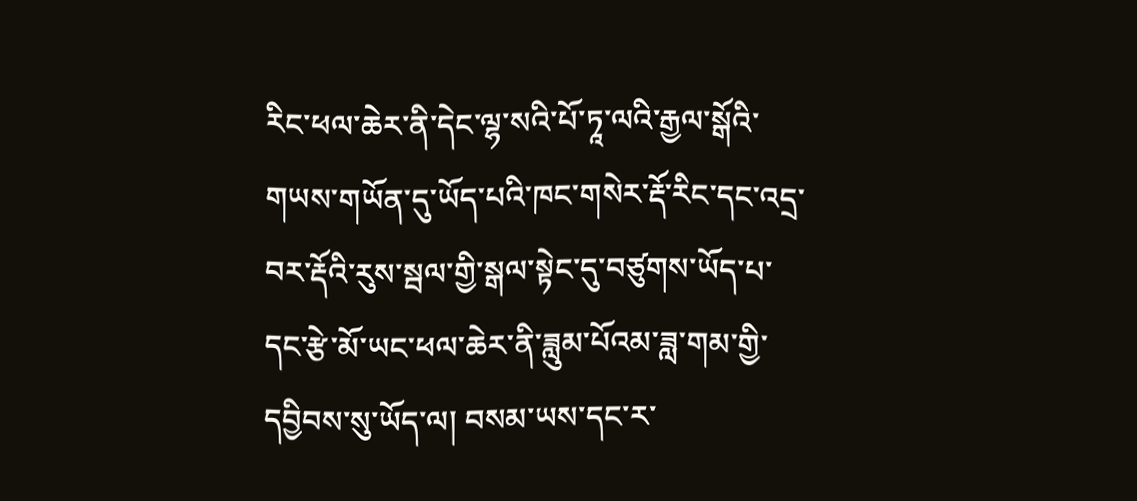རིང་ཕལ་ཆེར་ནི་དེང་ལྷ་སའི་པོ་ཏཱ་ལའི་རྒྱལ་སྒོའི་གཡས་གཡོན་དུ་ཡོད་པའི་ཁང་གསེར་རྡོ་རིང་དང་འདྲ་བར་རྡོའི་རུས་སྦལ་གྱི་སྒལ་སྟེང་དུ་བཙུགས་ཡོད་པ་དང་རྩེ་མོ་ཡང་ཕལ་ཆེར་ནི་ཟླུམ་པོའམ་ཟླ་གམ་གྱི་དབྱིབས་སུ་ཡོད་ལ། བསམ་ཡས་དང་ར་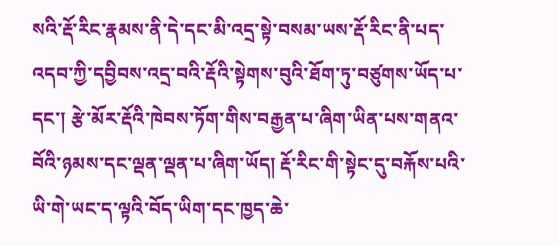སའི་རྡོ་རིང་རྣམས་ནི་དེ་དང་མི་འདྲ་སྟེ་བསམ་ཡས་རྡོ་རིང་ནི་པད་འདབ་ཀྱི་དབྱིབས་འདྲ་བའི་རྡོའི་སྟེགས་བུའི་ཐོག་ཏུ་བཙུགས་ཡོད་པ་དང་། རྩེ་མོར་རྡོའི་ཁེབས་ཏོག་གིས་བརྒྱན་པ་ཞིག་ཡིན་པས་གནའ་བོའི་ཉམས་དང་ལྡན་ལྡན་པ་ཞིག་ཡོད། རྡོ་རིང་གི་སྟེང་དུ་བརྐོས་པའི་ཡི་གེ་ཡང་ད་ལྟའི་བོད་ཡིག་དང་ཁྱད་ཆེ་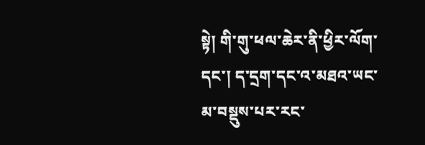སྟེ། གི་གུ་ཕལ་ཆེར་ནི་ཕྱིར་ལོག་དང་། ད་དྲག་དང་འ་མཐའ་ཡང་མ་བསྡུས་པར་རང་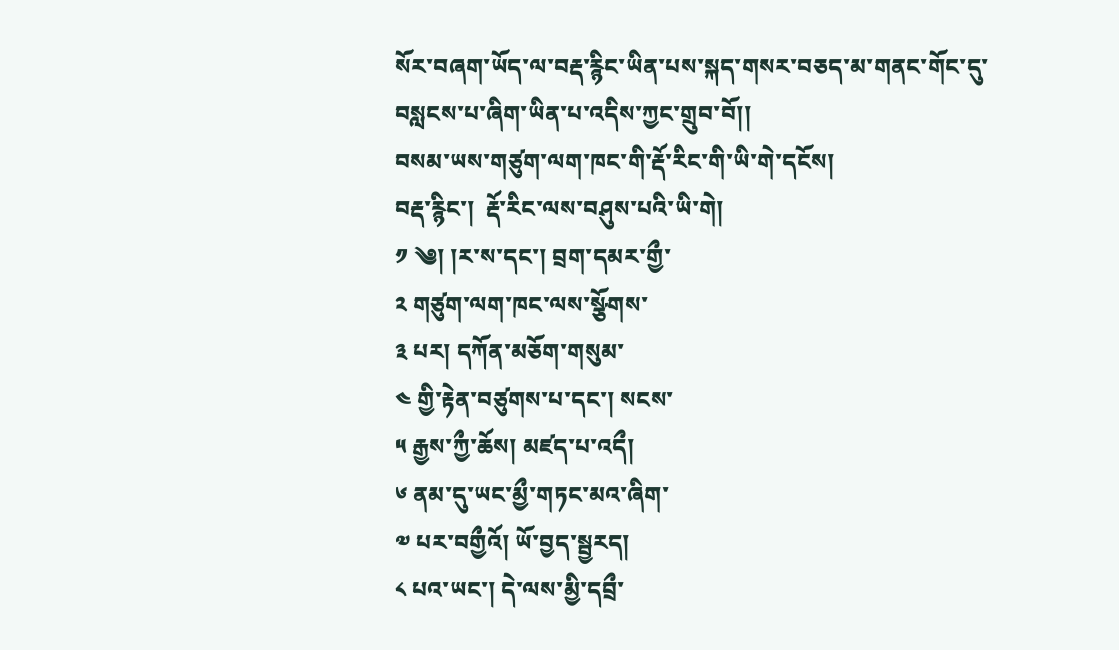སོར་བཞག་ཡོད་ལ་བརྡ་རྙིང་ཡིན་པས་སྐད་གསར་བཅད་མ་གནང་གོང་དུ་བསླངས་པ་ཞིག་ཡིན་པ་འདིས་ཀྱང་གྲུབ་བོ།།
བསམ་ཡས་གཙུག་ལག་ཁང་གི་རྡོ་རིང་གི་ཡི་གེ་དངོས།
བརྡ་རྙིང་།  རྡོ་རིང་ལས་བཤུས་པའི་ཡི་གེ།
༡ ༄། །ར་ས་དང་། བྲག་དམར་གྱྀ་
༢ གཙུག་ལག་ཁང་ལས་སྩོགས་
༣ པར། དཀོན་མཅོག་གསུམ་
༤ གྱི་རྟེན་བཙུགས་པ་དང་། སངས་
༥ རྒྱས་ཀྱྀ་ཆོས། མཛད་པ་འདྀ།
༦ ནམ་དུ་ཡང་མྱྀ་གཏང་མའ་ཞིག་
༧ པར་བགྱྀའོ། ཡོ་བྱད་སྦྱརད།
༨ པའ་ཡང་། དེ་ལས་མྱི་དབྲྀ་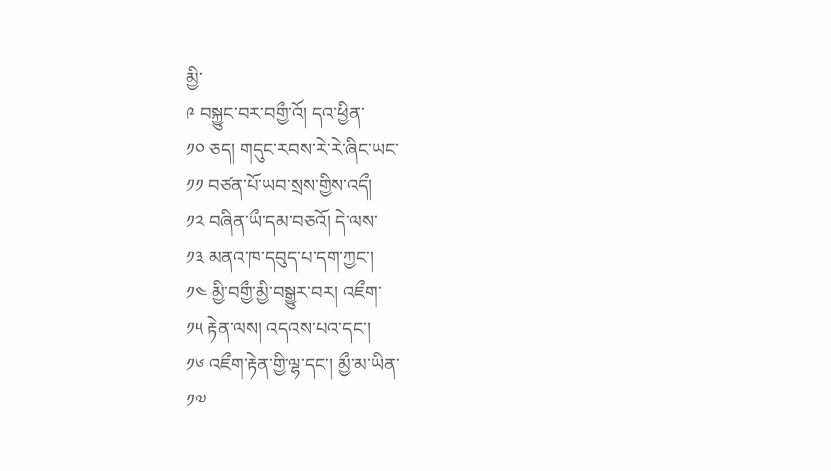མྱི་
༩ བསྐྱུང་བར་བགྱྀ་འོ། དའ་ཕྱིན་
༡༠ ཅད། གདུང་རབས་རེ་རེ་ཞིང་ཡང་
༡༡ བཙན་པོ་ཡབ་སྲས་གྱིས་འདྀ།
༡༢ བཞིན་ཡྀ་དམ་བཅའོ། དེ་ལས་
༡༣ མནའ་ཁ་དབུད་པ་དག་ཀྱང་།
༡༤ མྱི་བགྱྀ་མྱི་བསྒྱུར་བར། འཇྀག་
༡༥ རྟེན་ལས། འདའས་པའ་དང་།
༡༦ འཇྀག་རྟེན་གྱི་ལྷ་དང་། མྱྀ་མ་ཡིན་
༡༧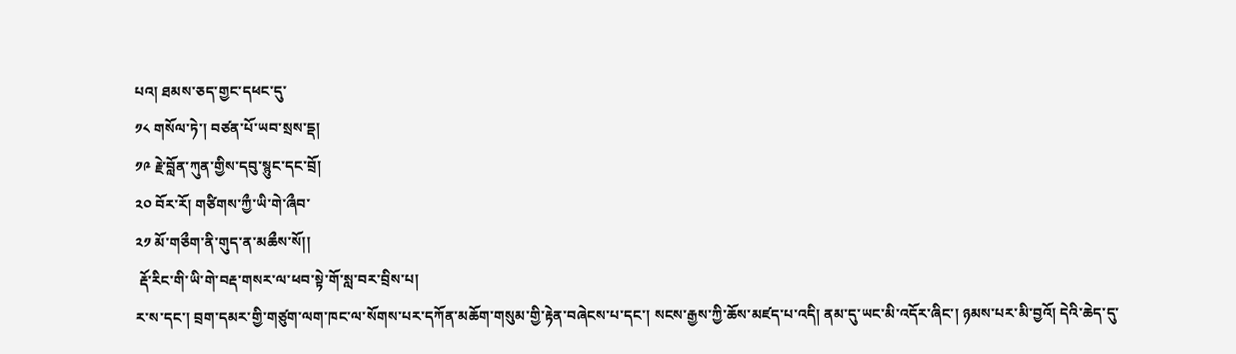པའ། ཐམས་ཅད་གྱང་དཕང་དུ་
༡༨ གསོལ་ཏེ་། བཙན་པོ་ཡབ་སྲས་དྡ།
༡༩ རྗེ་བློན་ཀུན་གྱིས་དབུ་སྙུང་དང་བྲོ།
༢༠ བོར་རོ། གཙིགས་ཀྱྀ་ཡི་གེ་ཞྀབ་
༢༡ མོ་གཅྀག་ནི་གུད་ན་མཆྀས་སོ།།
 རྡོ་རིང་གི་ཡི་གེ་བརྡ་གསར་ལ་ཕབ་སྟེ་གོ་སླ་བར་བྲིས་པ།
ར་ས་དང་། བྲག་དམར་གྱི་གཙུག་ལག་ཁང་ལ་སོགས་པར་དཀོན་མཆོག་གསུམ་གྱི་རྟེན་བཞེངས་པ་དང་། སངས་རྒྱས་ཀྱི་ཆོས་མཛད་པ་འདི། ནམ་དུ་ཡང་མི་འདོར་ཞིང་། ཉམས་པར་མི་བྱའོ། དེའི་ཆེད་དུ་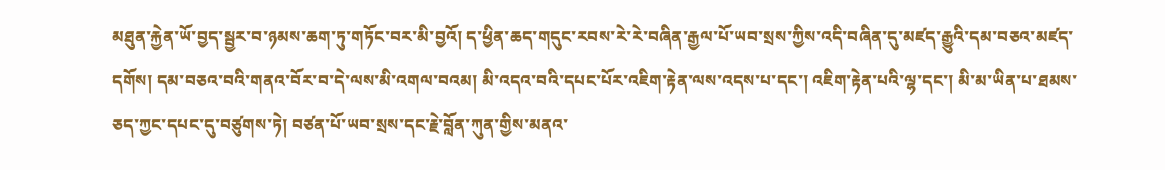མཐུན་རྐྱེན་ཡོ་བྱད་སྦྱར་བ་ཉམས་ཆག་ཏུ་གཏོང་བར་མི་བྱའོ། ད་ཕྱིན་ཆད་གདུང་རབས་རེ་རེ་བཞིན་རྒྱལ་པོ་ཡབ་སྲས་ཀྱིས་འདི་བཞིན་དུ་མཛད་རྒྱུའི་དམ་བཅའ་མཛད་དགོས། དམ་བཅའ་བའི་གནའ་བོར་བ་དེ་ལས་མི་འགལ་བའམ། མི་འདའ་བའི་དཔང་པོར་འཇིག་རྟེན་ལས་འདས་པ་དང་། འཇིག་རྟེན་པའི་ལྷ་དང་། མི་མ་ཡིན་པ་ཐམས་ཅད་ཀྱང་དཔང་དུ་བཙུགས་ཏེ། བཙན་པོ་ཡབ་སྲས་དང་རྗེ་བློན་ཀུན་གྱིས་མནའ་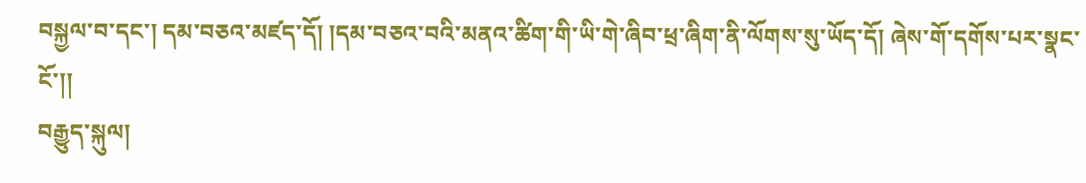བསྐྱལ་བ་དང་། དམ་བཅའ་མཛད་དོ། །དམ་བཅའ་བའི་མནའ་ཚིག་གི་ཡི་གེ་ཞིབ་ཕྲ་ཞིག་ནི་ལོགས་སུ་ཡོད་དོ། ཞེས་གོ་དགོས་པར་སྣང་ངོ་།།
བརྒྱུད་སྐུལ།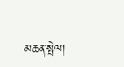མཆན་སྤེལ།